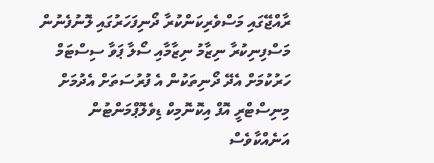ރާއްޖޭގައި މަސްވެރިކަންކުރާ ދޯނިފަހަރުގައި ލޮނުފެނުން މަސްފިނިކުރާ ނިޒާމު ނިޒާމާއި ސޯލާ ޕަވާ ސިސްޓަމް ހަރުކުމަށް އެދޭ ދޯނިތަކުން އެ ފުރުސަތަށް އެދުމަށް މިނިސްޓްރީ އޮފް އިކޮނޮމިކް ޑިވެލޮޕްމަންޓުން އަނެއްކާވެސް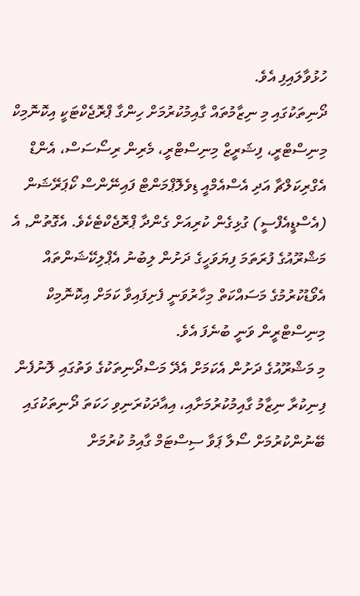ހުޅުވާލައިފި އެވެ.
ދޯނިތަކުގައި މި ނިޒާމުތައް ގާއިމުކުރުމަށް ހިންގާ ޕްރޮޖެކްޓަކީ އިކޮނޮމިކް މިނިސްޓްރީ، ފިޝަރީޒް މިނިސްޓްރީ، މެރިން ރިސޯސަސް، އެންޑް އެގްރިކަލްޗާ އަދި އެސްއެމްއީ ޑިވެލޮޕްމަންޓް ފައިނޭންސް ކޯޕަރޭޝަން (އެސްޑީއެފްސީ) ގުޅިގެން ކުރިއަށް ގެންދާ ޕްރޮޖެކްޓެކެވެ. އެގޮތުން, އެ މަޝްރޫއުގެ ފުރަތަމަ ފިޔަވަހީގެ ދަށުން ލިބުނު އެޕްލިކޭޝަންތައް އެވޯޑުކުރުމުގެ މަސައްކަތް މިހާރުވަނީ ފެށިފައިވާ ކަމަށް އިކޮނޮމިކް މިނިސްޓްރީން ވަނީ ބުނެފަ އެވެ.
މި މަޝްރޫއުގެ ދަށުން އެކަމަށް އެދޭ މަސްދޯނިތަކުގެ ވަތުގައި ލޮނުފެން ފިނިކުރާ ނިޒާމު ގާއިމުކުރުމަށާއި، އިއާދަކުރަނިވި ހަކަތަ ދޯނިތަކުގައި ބޭނުންކުރުމަށް ސޯލާ ޕަވާ ސިސްޓަމް ގާއިމު ކުރުމަށް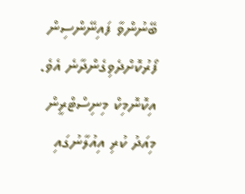ބޭނުންވާ ފައިނޭންސިން ފޯރުކޮށްދެވިގެންދާނެ އެވެ.
އިކޮނޮމިކް މިނިސްޓްރީން މިއަދު ކުރި އިއުލާނުގައި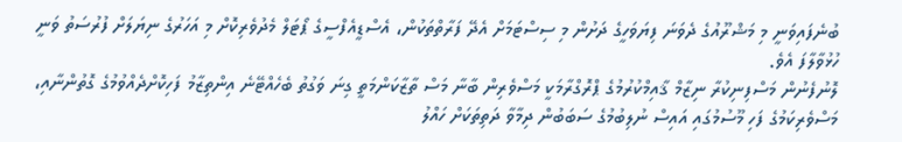ބުނެފައިވަނީ މި މަޝްރޫއުގެ ދެވަނަ ފިޔަވަހީގެ ދަށުން މި ސިސްޓަމަށް އެދޭ ފަރާތްތަކުން، އެސްޑީއެފްސީގެ ޕޯޓަލް މެދުވެރިކޮށް މި އަހަރުގެ ނިޔަލަށް ފުރުސަތު ވަނީ ހުޅުވާލާފަ އެވެ.
ލޮނުފެނުން މަސްފިނިކުރާ ނިޒާމް ޤާއިމްކުރުމުގެ ޕްރޮގްރާމަކީ މަސްވެރިން ބާނާ މަސް ތާޒާކަންމަތީ ގިނަ ވަގުތު ބެހެއްޓޭނެ އިންތިޒާމު ފަހިކޮށްދެއްވުމުގެ ގޮތުންނާއި، މަސްވެރިކަމުގެ ފަހި މޫސުމުގައި އައިސް ނުލިބުމުގެ ސަބަބުން ދިމާވާ ދަތިތަކަށް ހައްލު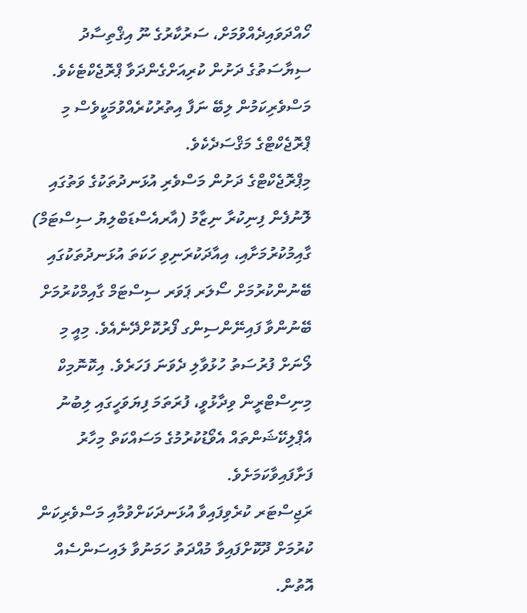ހޯއްދަވައިދެއްވުމަށް، ސަރުކާރުގެ ނޫ އިޤްތިސާދު ސިޔާސަތުގެ ދަށުން ކުރިއަށްގެންދަވާ ޕްރޮޖެކްޓެކެވެ. މަސްވެރިކަމުން ލިބޭ ނަފާ އިތުރުކުރެއްވުމަކީވެސް މި ޕްރޮޖެކްޓްގެ މަޤްސަދެކެވެ.
މިޕްރޮޖެކްޓްގެ ދަށުން މަސްވެރި އުޅަނދުތަކުގެ ވަތުގައި ލޮނުފެން ފިނިކުރާ ނިޒާމު (އާރއެސްޑަބްލިޔު ސިސްޓަމް) ގާއިމުކުރުމަށާއި، އިއާދަކުރަނިވި ހަކަތަ އުޅަނދުތަކުގައި ބޭނުންކުރުމަށް ސޯލަރ ޕަވަރ ސިސްޓަމް ގާއިމްކުރުމަށް ބޭނުންވާ ފައިނޭންސިންގ ފޯރުކޮށްދޭނެއެވެ. މިއީ މި ލޯނަށް ފުރުސަތު ހުޅުވާލި ދެވަނަ ފަހަރެވެ. އިކޮނޮމިކް މިނިސްޓްރީން ވިދާޅުވީ، ފުރަތަމަ ފިޔަވަހީގައި ލިބުނު އެޕްލިކޭޝަންތައް އެވޯޑުކުރުމުގެ މަސައްކަތް މިހާރު ފަށާފައިވާކަމަށެވެ.
ރަޖިސްޓަރ ކުރެވިފައިވާ އުޅަނދަކަށްވުމާއި މަސްވެރިކަން ކުރުމަށް ދޫކޮށްފައިވާ މުއްދަތު ހަމަނުވާ ލައިސަންސެއް އޮތުން.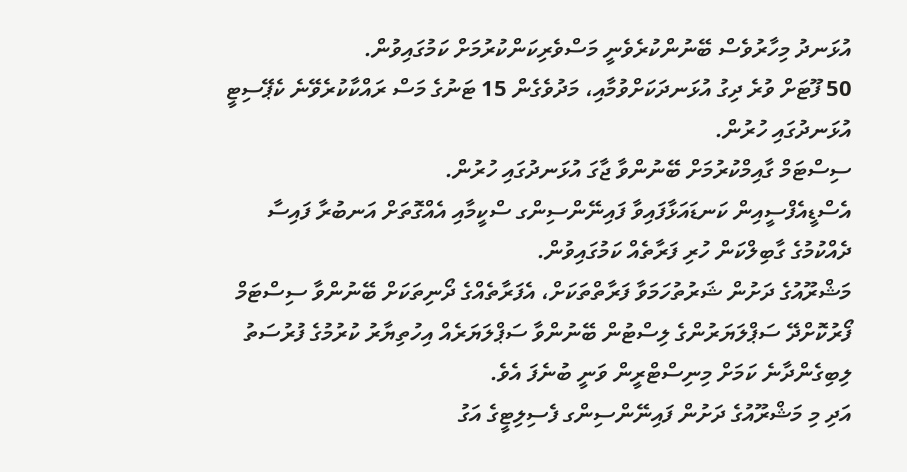އުޅަނދު މިހާރުވެސް ބޭނުންކުރެވެނީ މަސްވެރިކަންކުރުމަށް ކަމުގައިވުން.
50 ފޫޓަށް ވުރެ ދިގު އުޅަނދަކަށްވުމާއި، މަދުވެގެން 15 ޓަނުގެ މަސް ރައްކާކުރެވޭނެ ކެޕޭސިޓީ އުޅަނދުގައި ހުރުން.
ސިސްޓަމް ގާއިމްކުރުމަށް ބޭނުންވާ ޖާގަ އުޅަނދުގައި ހުރުން.
އެސްޑީއެފްސީއިން ކަނޑައަޅާފައިވާ ފައިނޭންސިންގ ސްކީމާއި އެއްގޮތަށް އަނބުރާ ފައިސާ ދެއްކުމުގެ ގާބިލްކަން ހުރި ފަރާތެއް ކަމުގައިވުން.
މަޝްރޫއުގެ ދަށުން ޝަރުތުހަމަވާ ފަރާތްތަކަށް، އެފަރާތެއްގެ ދޯނިތަކަށް ބޭނުންވާ ސިސްޓަމް ފޯރުކޮށްދޭ ސަޕްލަޔަރުންގެ ލިސްޓުން ބޭނުންވާ ސަޕްލަޔަރެއް އިހުތިޔާރު ކުރުމުގެ ފުރުސަތު ލިބިގެންދާނެ ކަމަށް މިނިސްޓްރީން ވަނީ ބުނެފަ އެވެ.
އަދި މި މަޝްރޫއުގެ ދަށުން ފައިނޭންސިންގ ފެސިލިޓީގެ އަގު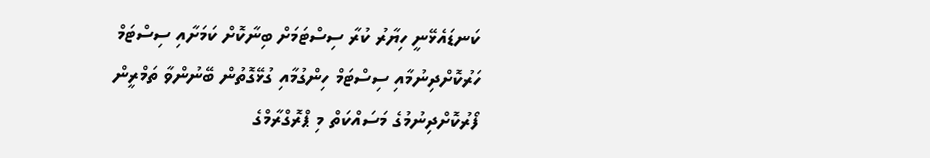ކަނޑައެޅޭނީ ހިޔާރު ކުރާ ސިސްޓަމަށް ބިނާކޮށް ކަމަށާއި ސިސްޓަމް ހަރުކޮށްދިނުމާއި ސިސްޓަމް ހިންގުމާއި ގުޅޭގޮތުން ބޭނުންވާ ތަމްރީން ފޯރުކޮށްދިނުމުގެ މަސައްކަތް މި ޕްރޮގްރާމްގެ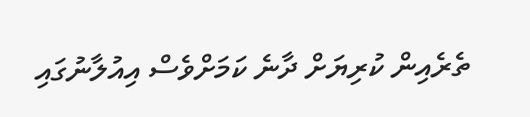ތެރެއިން ކުރިޔަށް ދާނެ ކަމަށްވެސް އިއުލާނުގައި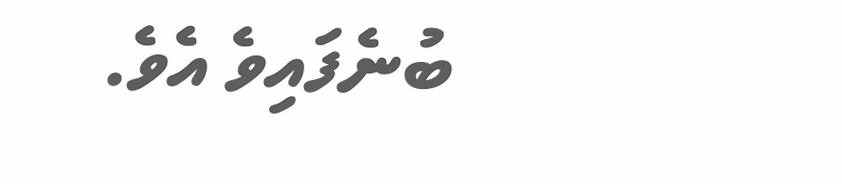ބުނެފައިވެ އެވެ.